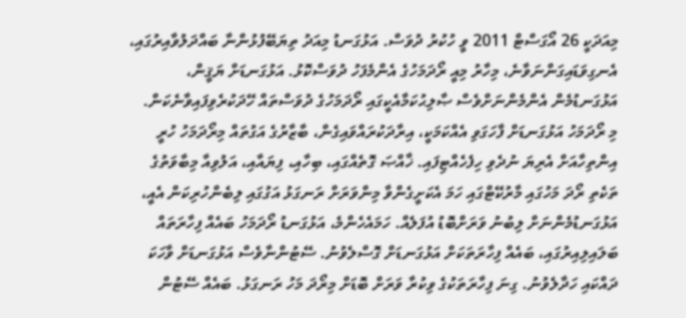މިއަދަކީ 26 އޯގަސްޓް 2011 ވީ ހުކުރު ދުވަސް. އަޅުގަނޑު މިއަދު ތިޔަބޭފުޅުންނާ ބައްދަލުވާއިރުގައި، އެނގިވަޑައިގަންނަވާނެ، މިހާރު މިއީ ރޯދަމަހުގެ އެންމެފަހު ދުވަސްކޮޅު. އަޅުގަނޑަށް ޔަޤީން، އަޅުގަނޑުމެން އެންމެންނަށްވެސް ޞާލިޙުކަމާއެކީގައި ރޯދަމަހުގެ ދުވަސްތައް ހޭދަކުރެވިފައިވާނެކަން.
މި ރޯދަމަހު އަޅުގަނޑަށް ފާހަގަވި އެއްކަމަކީ، އިރާދަކުރައްވައިގެން، ބާޒާރުގެ އަގުތައް މިރޯދަމަހު ހުރީ އިންތިހާއަށް އެރިޔަ ނުދެވި ހިފެހެއްޓިފައި. ޚާއްޞަ ގޮތެއްގައި، ބިހާއި، ފިޔައާއި، އަލުވިއާ މިބާވަތުގެ ތަކެތި ރޯދަ މަހުގައި މާރުކޭޓްގައި ހަމަ އެކަށީގެންވާ މިންވަރަށް ރަނގަޅު އަގުގައި ލިބެންހުރިކަން އެއީ، އަޅުގަނޑުމެންނަށް ލިބުނު ވަރަށްބޮޑު އުފަލެއް. ހަމައެހެންމެ، އަޅުގަނޑު ރޯދަމަހު ބައެއް ފިހާރަތައް ބަލައިލިއިރުގައި، ބައެއް ފިހާރަތަކަށް އަޅުގަނޑަށް ގޮސްލެވުނު. ސޭޓުންނާވެސް އަޅުގަނޑަށް ވާހަކަ ދައްކައި ހަދާލެވުނު. ގިނަ ފިހާރަތަކުގެ ވިކުރާ ވަރަށް ބޮޑަށް މިރޯދަ މަހު ރަނގަޅު. ބައެއް ސޭޓުން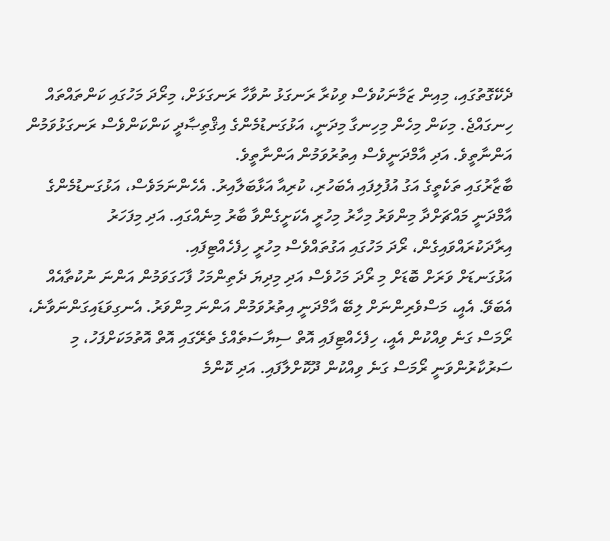ދެކޭގޮތުގައި، މިއިން ޒަމާނަކުވެސް ވިކުރާ ރަނގަޅު ނުވާހާ ރަނގަޅަށް، މިރޯދަ މަހުގައި ކަންތައްތައް ހިނގައްޖެ. މިކަން މިހެން މިހިނގާ މިދަނީ، އަޅުގަނޑުމެންގެ އިޤްތިޞާދީ ކަންކަންވެސް ރަނގަޅުވަމުން އަންނާތީވެ. އަދި އާމްދަނީވެސް އިތުރުވަމުން އަންނާތީވެ.
ބާޒާރުގައި ތަކެތީގެ އަގު އުފުލިފައި އެބަހުރި، ކުރިއާ އަޅާބަލާއިރު. އެހެންނަމަވެސް، އަޅުގަނޑުމެންގެ އާމްދަނީ މައްޗަށްދާ މިންވަރު މިހާރު މިހުރީ އެކަށީގެންވާ ބާރު މިނެއްގައި. އަދި މިފަހަރު އިރާދަކުރައްވައިގެން، ރޯދަ މަހުގައި އަގުތައްވެސް މިހުރީ ހިފެހެއްޓިފައި.
އަޅުގަނޑަށް ވަރަށް ބޮޑަށް މި ރޯދަ މަހުވެސް އަދި މިދިޔަ ދެތިންމަހު ފާހަގަވަމުން އަންނަ ނުކުތާއެއް އެބަވޭ. އެއީ، މަސްވެރިންނަށް ލިބޭ އާމްދަނީ އިތުރުވަމުން އަންނަ މިންވަރު. އެނގިވަޑައިގަންނަވާނެ، ރޯމަސް ގަނެ ވިއްކުން އެއީ، ހިފެހެއްޓިފައި އޮތް ސިޔާސަތެއްގެ ތެރޭގައި އޮތް އޮތުމަކަށްފަހު، މި ސަރުކާރުންވަނީ ރޯމަސް ގަނެ ވިއްކުން ދޫކޮށްލާފައި. އަދި ކޮންމެ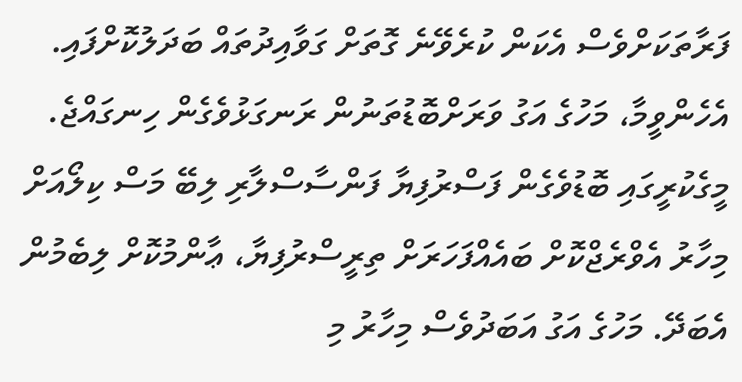ފަރާތަކަށްވެސް އެކަން ކުރެވޭނެ ގޮތަށް ގަވާއިދުތައް ބަދަލުކޮށްފައި. އެހެންވީމާ، މަހުގެ އަގު ވަރަށްބޮޑުތަނުން ރަނގަޅުވެގެން ހިނގައްޖެ. މީގެކުރީގައި ބޮޑުވެގެން ފަސްރުފިޔާ ފަންސާސްލާރި ލިބޭ މަސް ކިލޯއަށް މިހާރު އެވްރެޖްކޮށް ބައެއްފަހަރަށް ތިރީސްރުފިޔާ، ޢާންމުކޮށް ލިބެމުން އެބަދޭ. މަހުގެ އަގު އަބަދުވެސް މިހާރު މި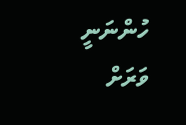ހުންނަނީ ވަރަށް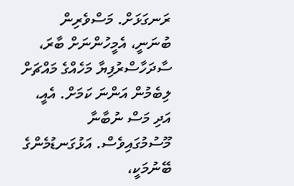ރަނގަޅަށް. މަސްވެރިން ބުނަނީ، އެމީހުންނަށް ބާރަ، ސާދަހާސްރުފިޔާ މަހެއްގެ މައްޗަށް ލިބެމުން އަންނަ ކަމަށް. އެއީ، އަދި މަސް ނުބާނާ މޫސުމުގައިވެސް. އަޅުގަނޑުމެންގެ ބޭނުމަކީ،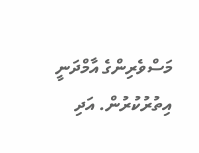މަސްވެރިންގެ އާމްދަނީ އިތުރުކުރުން. އަދި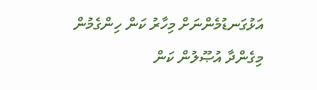އަޅުގަނޑުމެންނަށް މިހާރު ކަން ހިންގެމުން މިގެންދާ އުޞޫލުން ކަން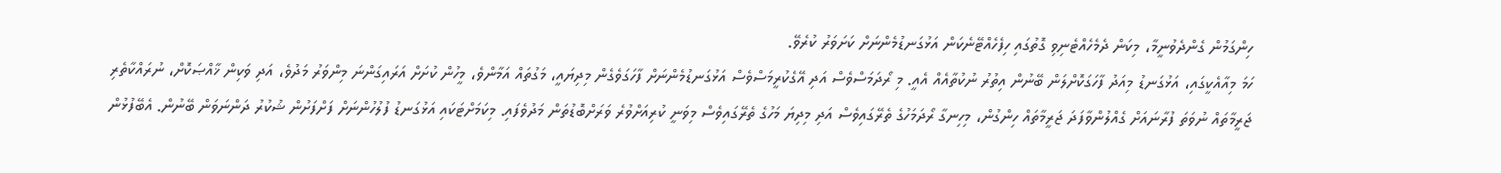ހިންގަމުން ގެންދެވުނީމާ، މިކަން ދެމެހެއްޓެނިވި ގޮތުގައި ހިފެހެއްޓޭނެކަން އަޅުގަނޑުމެންނަށް ކަށަވަރު ކުރެވޭ.
ހަމަ މިއާއެކީގައި، އަޅުގަނޑު މިއަދު ފާހަގަކޮށްލަން ބޭނުން އިތުރު ނުކުތާއެއް އެއީ. މި ރޯދަމަސްވެސް އަދި އޭގެކުރީމަސްވެސް އަޅުގަނޑުމެންނަށް ފާހަގަވެގެން މިދިޔައީ، މަގުތައް އަމާންވެ، މީހުން ކުށަށް އަރައިގަންނަ މިންވަރު މަދުވެ، އަދި ވަކިން ޚާއްޞަކޮށް، ނުރައްކާތެރި ޖަރީމާތައް ނުވަތަ ފުރާނައަށް ގެއްލުންވާފަދަ ޖަރީމާތައް ހިންގުން، މިހިނގާ ރޯދަމަހުގެ ތެރޭގައިވެސް އަދި މިދިޔަ މަހުގެ ތެރޭގައިވެސް މިވަނީ ކުރިއަށްވުރެ ވަރަށްބޮޑުތަން މަދުވެފައި. މިކަމަށްޓަކައި އަޅުގަނޑު ފުލުހުންނަށް ފަށްފަށުން ޝުކުރު ދަންނަވަން ބޭނުން. އެބޭފުޅުން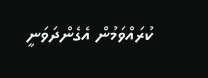ކުރައްވަމުން އެގެންދަވަނީ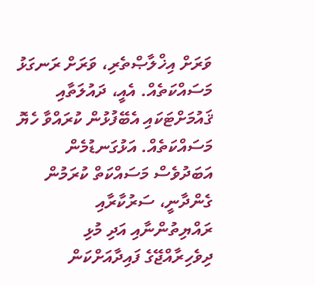ވަރަށް އިޚްލާޞްތެރި، ވަރަށް ރަނގަޅު މަސައްކަތެއް. އެއީ، ދައުލަތާއި ޤައުމަށްޓަކައި އެބޭފުޅުން ކުރައްވާ ހެޔޮ މަސައްކަތެއް. އަޅުގަނޑުމެން އަބަދުވެސް މަސައްކަތް ކުރަމުން ގެންދާނީ، ސަރުކާރާއި ރައްޔިތުންނާއި އަދި މުޅި ދިވެހިރާއްޖޭގެ ފައިދާއަށްކަން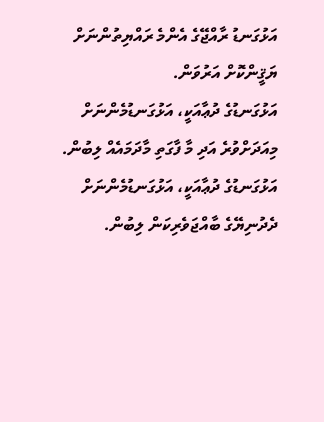އަޅުގަނޑު ރާއްޖޭގެ އެންމެ ރައްޔިތުންނަށް ޔަޤީންކޮށް އަރުވަން.
އަޅުގަނޑުގެ ދުޢާއަކީ، އަޅުގަނޑުމެންނަށް މިއަދަށްވުރެ އަދި މާ ފާގަތި މާދަމައެއް ލިބުން. އަޅުގަނޑުގެ ދުޢާއަކީ، އަޅުގަނޑުމެންނަށް ދެދުނިޔޭގެ ބާއްޖަވެރިކަން ލިބުން.